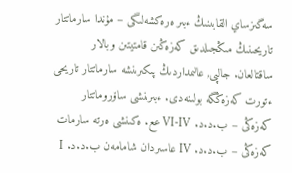سەگىزساي القابىنىڭ ءبىر ەرەكشەلىگى – مۇندا سارماتتار تاريحىنىڭ مىڭجىلدىق كەزەڭىن قامتيتىن وبالار ساقتالعان. جالپى, عالىمداردىڭ پىكىرىنشە سارماتتار تاريحى ءتورت كەزەڭگە بولىنەدى. ءبىرىنشى ساۆروماتتار كەزەڭى – ب.د.د. VI-IV عع. ەكىنشى ەرتە سارمات كەزەڭى – ب.د.د. IV عاسىردان شامامەن ب.د.د. I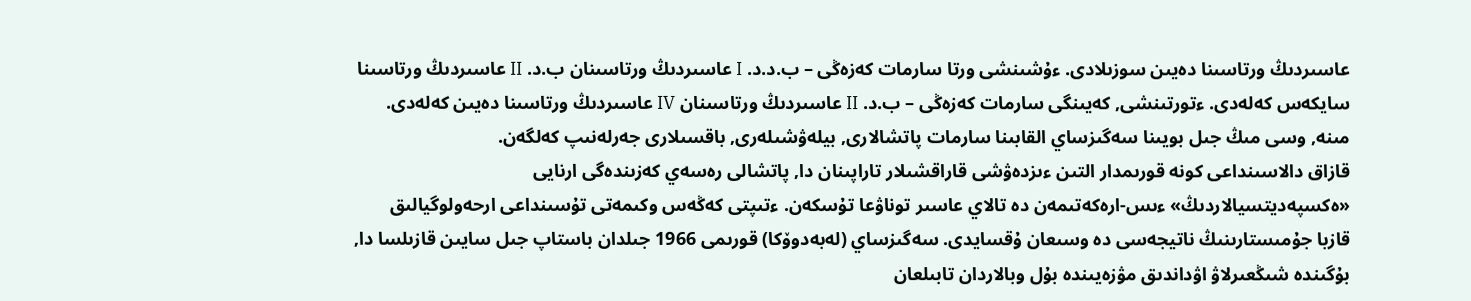عاسىردىڭ ورتاسىنا دەيىن سوزىلادى. ءۇشىنشى ورتا سارمات كەزەڭى – ب.د.د. I عاسىردىڭ ورتاسىنان ب.د. II عاسىردىڭ ورتاسىنا سايكەس كەلەدى. ءتورتىنشى, كەيىنگى سارمات كەزەڭى – ب.د. II عاسىردىڭ ورتاسىنان IV عاسىردىڭ ورتاسىنا دەيىن كەلەدى. مىنە, وسى مىڭ جىل بويىنا سەگىزساي القابىنا سارمات پاتشالارى, بيلەۋشىلەرى, باقسىلارى جەرلەنىپ كەلگەن.
قازاق دالاسىنداعى كونە قورىمدار التىن ءىزدەۋشى قاراقشىلار تاراپىنان دا, پاتشالى رەسەي كەزىندەگى ارنايى «ەكسپەديتسيالاردىڭ» ءىس-ارەكەتىمەن دە تالاي عاسىر توناۋعا تۇسكەن. ءتىپتى كەڭەس وكىمەتى تۇسىنداعى ارحەولوگيالىق قازبا جۇمىستارىنىڭ ناتيجەسى دە وسىعان ۇقسايدى. سەگىزساي (لەبەدوۆكا) قورىمى 1966 جىلدان باستاپ جىل سايىن قازىلسا دا, بۇگىندە شىڭعىرلاۋ اۋداندىق مۋزەيىندە بۇل وبالاردان تابىلعان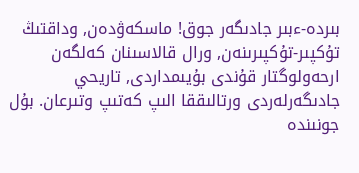بىردە-ءبىر جادىگەر جوق! ماسكەۋدەن, وداقتىڭ تۇكپىر-تۇكپىرىنەن, ورال قالاسىنان كەلگەن ارحەولوگتار قۇندى بۇيىمداردى, تاريحي جادىگەرلەردى ورتالىققا الىپ كەتىپ وتىرعان. بۇل جونىندە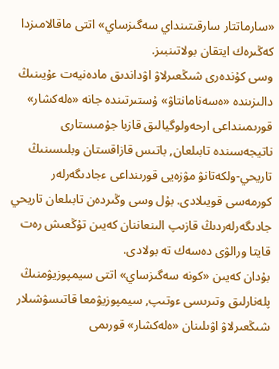«سارماتتار سارقىتىنداي سەگىزساي» اتتى ماقالامىزدا كەڭىرەك ايتقان بولاتىنبىز.
وسى كۇندەرى شىڭعىرلاۋ اۋداندىق مادەنيەت ءۇيىنىڭ دالىزىندە «ەسەنامانتاۋ» ۇستىرتىندە جانە «ەلەكشار» قورىمىنداعى ارحەولوگيالىق قازبا جۇمىستارى ناتيجەسىندە تابىلعان, باتىس قازاقستان وبلىسىنىڭ تاريحي-ولكەتانۋ مۋزەيى قورىنداعى ءجادىگەرلەر كورمەسى قويىلادى. بۇل وسى وڭىردەن تابىلعان تاريحي جادىگەرلەردىڭ قازىپ الىنعاننان كەيىن تۇڭعىش رەت قايتا ورالۋى دەسەك تە بولادى.
بۇدان كەيىن «كونە سەگىزساي» اتتى سيمپوزيۋمنىڭ پلەنارلىق وتىرىسى ءوتىپ, سيمپوزيۋمعا قاتىسۋشىلار شىڭعىرلاۋ اۋىلىنان «ەلەكشار» قورىمى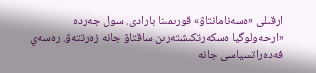ارقىلى «ەسەنامانتاۋ» قورىمىنا بارادى. سول جەردە «ارحەولوگيا ەسكەرتكىشتەرىن ساقتاۋ جانە زەرتتەۋ. رەسەي فەدەراتسياسى جانە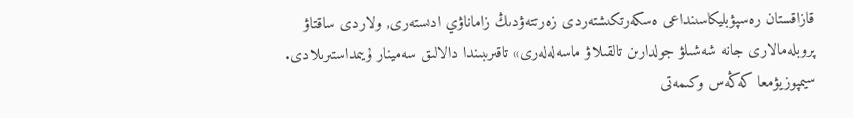قازاقستان رەسپۋبليكاسىنداعى ەسكەرتكىشتەردى زەرتتەۋدىڭ زاماناۋي ادىستەرى, ولاردى ساقتاۋ پروبلەمالارى جانە شەشىلۋ جولدارىن تالقىلاۋ ماسەلەلەرى» تاقىرىبىندا دالالىق سەمينار ۇيىمداستىرىلادى.
سيمپوزيۋمعا كەڭەس وكىمەتى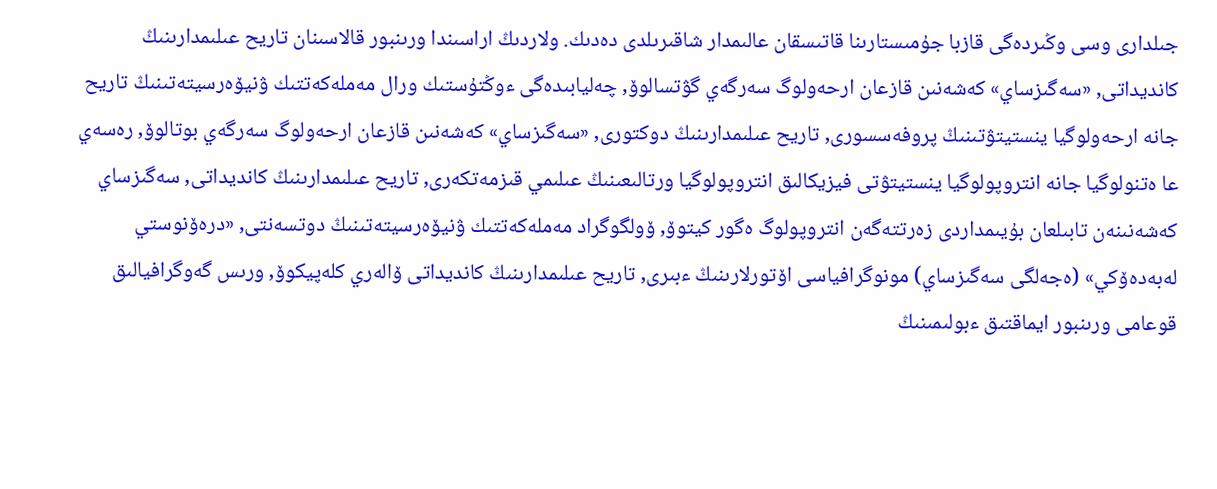جىلدارى وسى وڭىردەگى قازبا جۇمىستارىنا قاتىسقان عالىمدار شاقىرىلدى دەدىك. ولاردىڭ اراسىندا ورىنبور قالاسىنان تاريح عىلىمدارىنىڭ كانديداتى, «سەگىزساي» كەشەنىن قازعان ارحەولوگ سەرگەي گۋتسالوۆ, چەليابىدەگى ءوڭتۇستىك ورال مەملەكەتتىك ۋنيۆەرسيتەتىنىڭ تاريح جانە ارحەولوگيا ينستيتۋتىنىڭ پروفەسسورى, تاريح عىلىمدارىنىڭ دوكتورى, «سەگىزساي» كەشەنىن قازعان ارحەولوگ سەرگەي بوتالوۆ, رەسەي عا ەتنولوگيا جانە انتروپولوگيا ينستيتۋتى فيزيكالىق انتروپولوگيا ورتالىعىنىڭ عىلىمي قىزمەتكەرى, تاريح عىلىمدارىنىڭ كانديداتى, سەگىزساي كەشەنىنەن تابىلعان بۇيىمداردى زەرتتەگەن انتروپولوگ ەگور كيتوۆ, ۆولگوگراد مەملەكەتتىك ۋنيۆەرسيتەتىنىڭ دوتسەنتى, «درەۆنوستي لەبەدەۆكي» (ەجەلگى سەگىزساي) مونوگرافياسى اۆتورلارىنىڭ ءبىرى, تاريح عىلىمدارىنىڭ كانديداتى ۆالەري كلەپيكوۆ, ورىس گەوگرافيالىق قوعامى ورىنبور ايماقتىق ءبولىمىنىڭ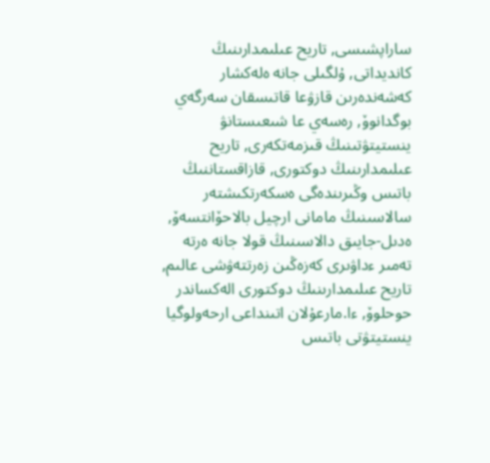ساراپشىسى, تاريح عىلىمدارىنىڭ كانديداتى, ۇلگىلى جانە ەلەكشار كەشەندەرىن قازۋعا قاتىسقان سەرگەي بوگدانوۆ, رەسەي عا شىعىستانۋ ينستيتۋتىنىڭ قىزمەتكەرى, تاريح عىلىمدارىنىڭ دوكتورى, قازاقستاننىڭ باتىس وڭىرىندەگى ەسكەرتكىشتەر سالاسىنىڭ مامانى ارچيل بالاحۆانتسەۆ, ەدىل-جايىق دالاسىنىڭ قولا جانە ەرتە تەمىر ءداۋىرى كەزەڭىن زەرتتەۋشى عالىم, تاريح عىلىمدارىنىڭ دوكتورى الەكساندر حوحلوۆ, ءا.مارعۇلان اتىنداعى ارحەولوگيا ينستيتۋتى باتىس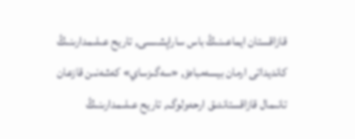قازاقستان ايماعىنىڭ باس ساراپشىسى, تاريح عىلىمدارىنىڭ كانديداتى ارمان بيسەمباەۆ, «سەگىزساي» كەشەنىن قازعان تانىمال قازاقستاندىق ارحەولوگ, تاريح عىلىمدارىنىڭ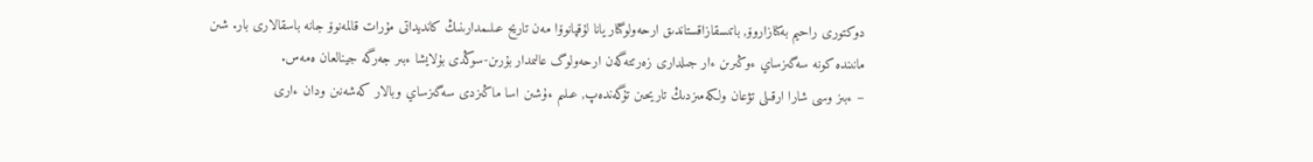دوكتورى راحيم بەكنازاروۆ, باتىسقازاقستاندىق ارحەولوگتار يانا لۇقپانوۆا مەن تاريح عىلىمدارىنىڭ كانديداتى مۇرات قالمەنوۆ جانە باسقالارى بار. شىن مانىندە كونە سەگىزساي ءوڭىرىن ءار جىلدارى زەرتتەگەن ارحەولوگ عالىمدار بۇرىن-سوڭدى بۇلايشا ءبىر جەرگە جينالعان ەمەس.
– ءبىز وسى شارا ارقىلى تۋعان ولكەمىزدىڭ تاريحىن تۇگەندەپ, عىلىم ءۇشىن اسا ماڭىزدى سەگىزساي وبالار كەشەنىن ودان ءارى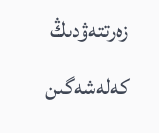زەرتتەۋدىڭ كەلەشەگىن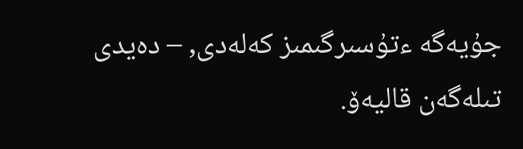جۇيەگە ءتۇسىرگىمىز كەلەدى, – دەيدى تىلەگەن قاليەۆ.